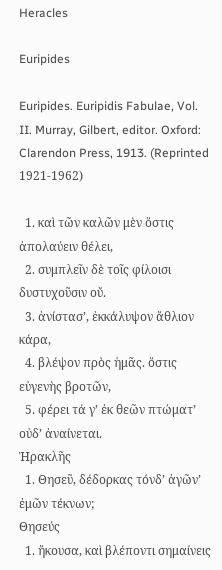Heracles

Euripides

Euripides. Euripidis Fabulae, Vol. II. Murray, Gilbert, editor. Oxford: Clarendon Press, 1913. (Reprinted 1921-1962)

  1. καὶ τῶν καλῶν μὲν ὅστις ἀπολαύειν θέλει,
  2. συμπλεῖν δὲ τοῖς φίλοισι δυστυχοῦσιν οὔ.
  3. ἀνίστασʼ, ἐκκάλυψον ἄθλιον κάρα,
  4. βλέψον πρὸς ἡμᾶς. ὅστις εὐγενὴς βροτῶν,
  5. φέρει τά γʼ ἐκ θεῶν πτώματʼ οὐδʼ ἀναίνεται.
Ἡρακλῆς
  1. Θησεῦ, δέδορκας τόνδʼ ἀγῶνʼ ἐμῶν τέκνων;
Θησεύς
  1. ἤκουσα, καὶ βλέποντι σημαίνεις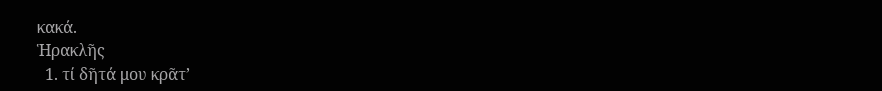κακά.
Ἡρακλῆς
  1. τί δῆτά μου κρᾶτʼ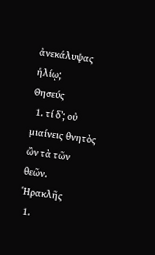ἀνεκάλυψας ἡλίῳ;
Θησεύς
  1. τί δʼ; οὐ μιαίνεις θνητὸς ὢν τὰ τῶν θεῶν.
Ἡρακλῆς
  1.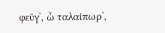φεῦγʼ, ὦ ταλαίπωρʼ,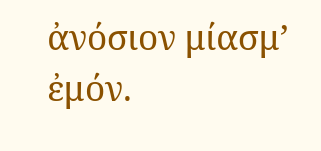ἀνόσιον μίασμʼ ἐμόν.